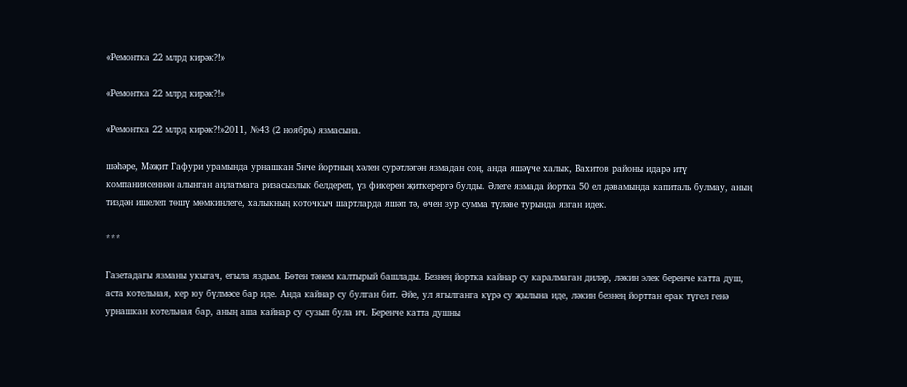«Ремонтка 22 млрд кирәк?!»

«Ремонтка 22 млрд кирәк?!»

«Ремонтка 22 млрд кирәк?!»2011, №43 (2 ноябрь) язмасына.

шәһәре, Мәҗит Гафури урамында урнашкан 5нче йортның хәлен сурәтләгән язмадан соң, анда яшәүче халык, Вахитов районы идарә итү компаниясеннән алынган аңлатмага ризасызлык белдереп, үз фикерен җиткерергә булды. Әлеге язмада йортка 50 ел дәвамында капиталь булмау, аның тиздән ишелеп төшү мөмкинлеге, халыкның коточкыч шартларда яшәп тә, өчен зур сумма түләве турында язган идек.

***

Газетадагы язманы укыгач, егыла яздым. Бөтен тәнем калтырый башлады. Безнең йортка кайнар су каралмаган диләр, ләкин элек беренче катта душ, аста котельная, кер юу бүлмәсе бар иде. Анда кайнар су булган бит. Әйе, ул ягылганга күрә су җылына иде, ләкин безнең йорттан ерак түгел генә урнашкан котельная бар, аның аша кайнар су сузып була ич. Беренче катта душны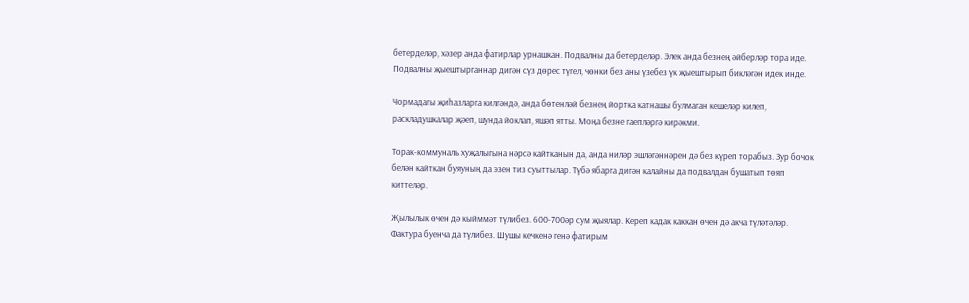бетерделәр, хәзер анда фатирлар урнашкан. Подвалны да бетерделәр. Элек анда безнең әйберләр тора иде. Подвалны җыештырганнар дигән сүз дөрес түгел, чөнки без аны үзебез үк җыештырып бикләгән идек инде.

Чормадагы җиһазларга килгәндә, анда бөтенләй безнең йортка катнашы булмаган кешеләр килеп, раскладушкалар җәеп, шунда йоклап, яшәп ятты. Моңа безне гаепләргә кирәкми.

Торак-коммуналь хуҗалыгына нәрсә кайтканын да, анда ниләр эшләгәннәрен дә без күреп торабыз. Зур бочок белән кайткан буяуның да эзен тиз суыттылар. Түбә ябарга дигән калайны да подвалдан бушатып төяп киттеләр.

Җылылык өчен дә кыйммәт түлибез. 600-700әр сум җыялар. Кереп кадак каккан өчен дә акча түләтәләр. Фактура буенча да түлибез. Шушы кечкенә генә фатирым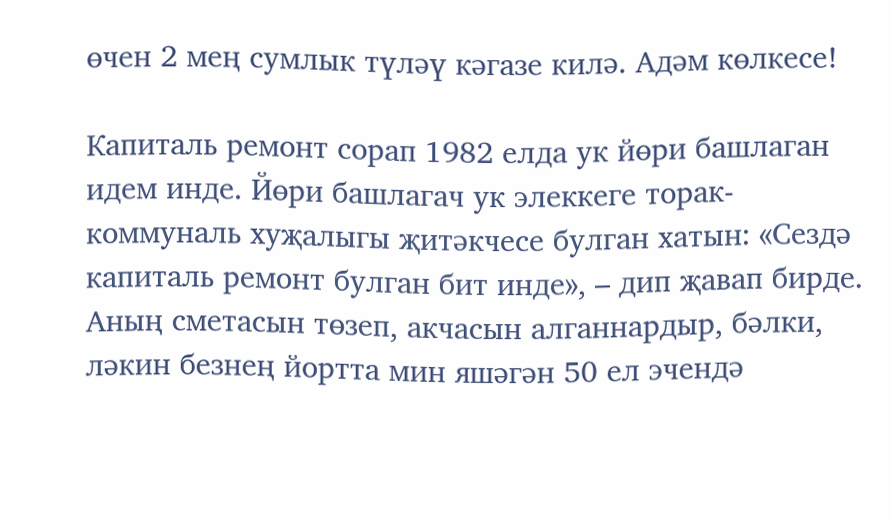өчен 2 мең сумлык түләү кәгазе килә. Адәм көлкесе!

Капиталь ремонт сорап 1982 елда ук йөри башлаган идем инде. Йөри башлагач ук элеккеге торак-коммуналь хуҗалыгы җитәкчесе булган хатын: «Сездә капиталь ремонт булган бит инде», – дип җавап бирде. Аның сметасын төзеп, акчасын алганнардыр, бәлки, ләкин безнең йортта мин яшәгән 50 ел эчендә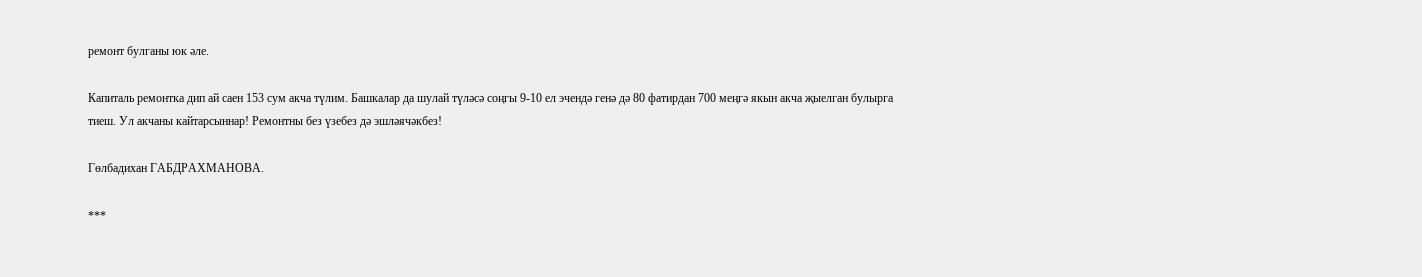ремонт булганы юк әле.

Капиталь ремонтка дип ай саен 153 сум акча түлим. Башкалар да шулай түләсә соңгы 9-10 ел эчендә генә дә 80 фатирдан 700 меңгә якын акча җыелган булырга тиеш. Ул акчаны кайтарсыннар! Ремонтны без үзебез дә эшләячәкбез!

Гөлбадихан ГАБДРАХМАНОВА.

***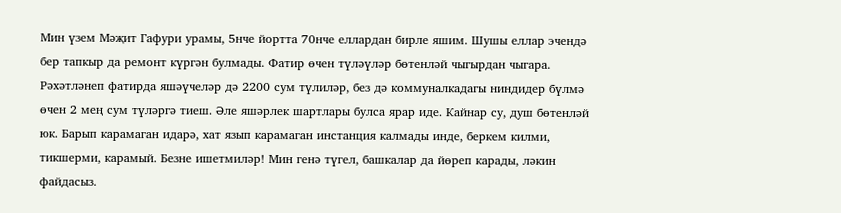Мин үзем Мәҗит Гафури урамы, 5нче йортта 70нче еллардан бирле яшим. Шушы еллар эчендә бер тапкыр да ремонт күргән булмады. Фатир өчен түләүләр бөтенләй чыгырдан чыгара. Рәхәтләнеп фатирда яшәүчеләр дә 2200 сум түлиләр, без дә коммуналкадагы ниндидер бүлмә өчен 2 мең сум түләргә тиеш. Әле яшәрлек шартлары булса ярар иде. Кайнар су, душ бөтенләй юк. Барып карамаган идарә, хат язып карамаган инстанция калмады инде, беркем килми, тикшерми, карамый. Безне ишетмиләр! Мин генә түгел, башкалар да йөреп карады, ләкин файдасыз.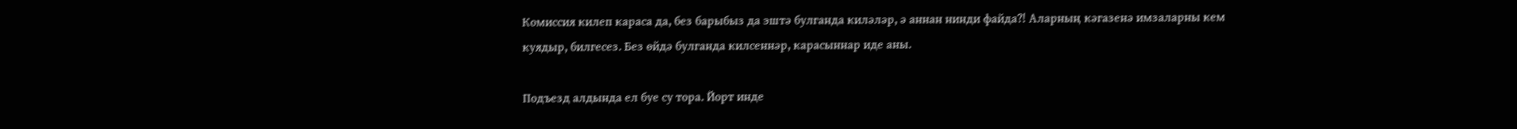Комиссия килеп караса да, без барыбыз да эштә булганда киләләр, ә аннан нинди файда?! Аларның кәгазенә имзаларны кем куядыр, билгесез. Без өйдә булганда килсеннәр, карасыннар иде аны.

Подъезд алдында ел буе су тора. Йорт инде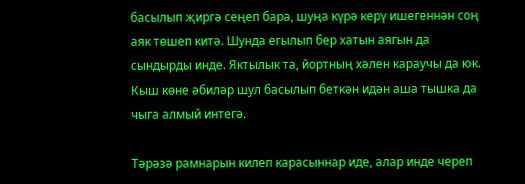басылып җиргә сеңеп бара, шуңа күрә керү ишегеннән соң аяк төшеп китә. Шунда егылып бер хатын аягын да сындырды инде. Яктылык та, йортның хәлен караучы да юк. Кыш көне әбиләр шул басылып беткән идән аша тышка да чыга алмый интегә.

Тәрәзә рамнарын килеп карасыннар иде, алар инде череп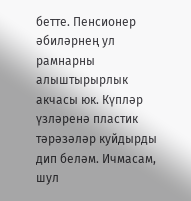бетте. Пенсионер әбиләрнең ул рамнарны алыштырырлык акчасы юк. Күпләр үзләренә пластик тәрәзәләр куйдырды дип беләм. Ичмасам, шул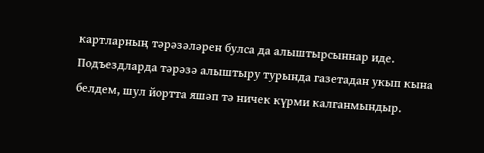картларның тәрәзәләрен булса да алыштырсыннар иде. Подъездларда тәрәзә алыштыру турында газетадан укып кына белдем, шул йортта яшәп тә ничек күрми калганмындыр.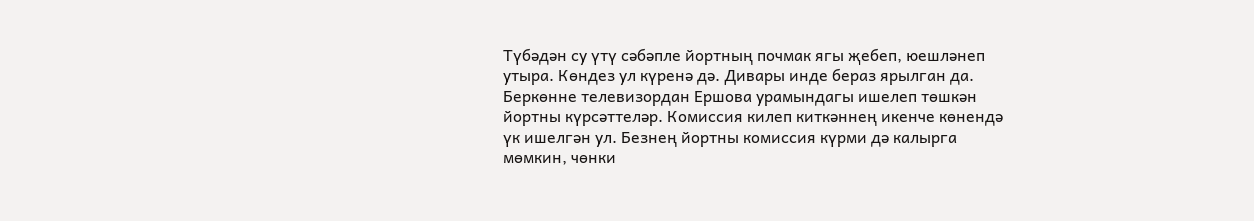Түбәдән су үтү сәбәпле йортның почмак ягы җебеп, юешләнеп утыра. Көндез ул күренә дә. Дивары инде бераз ярылган да. Беркөнне телевизордан Ершова урамындагы ишелеп төшкән йортны күрсәттеләр. Комиссия килеп киткәннең икенче көнендә үк ишелгән ул. Безнең йортны комиссия күрми дә калырга мөмкин, чөнки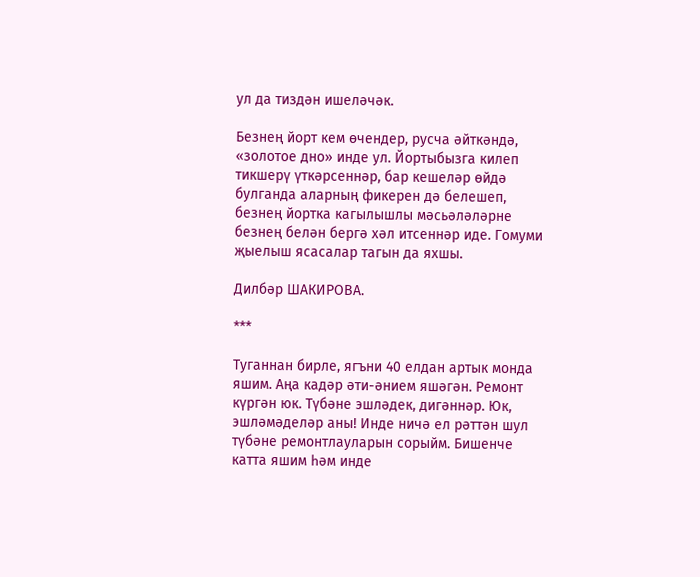ул да тиздән ишеләчәк.

Безнең йорт кем өчендер, русча әйткәндә, «золотое дно» инде ул. Йортыбызга килеп тикшерү үткәрсеннәр, бар кешеләр өйдә булганда аларның фикерен дә белешеп, безнең йортка кагылышлы мәсьәләләрне безнең белән бергә хәл итсеннәр иде. Гомуми җыелыш ясасалар тагын да яхшы.

Дилбәр ШАКИРОВА.

***

Туганнан бирле, ягъни 40 елдан артык монда яшим. Аңа кадәр әти-әнием яшәгән. Ремонт күргән юк. Түбәне эшләдек, дигәннәр. Юк, эшләмәделәр аны! Инде ничә ел рәттән шул түбәне ремонтлауларын сорыйм. Бишенче катта яшим һәм инде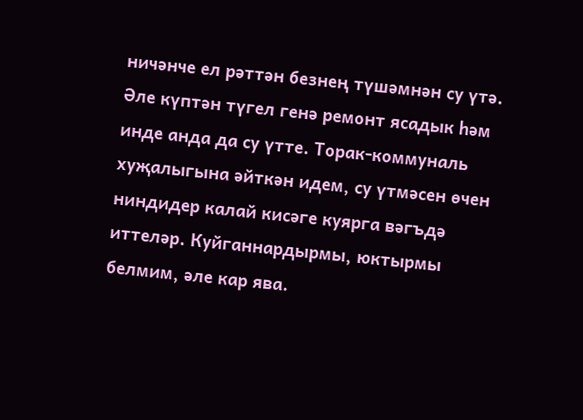ничәнче ел рәттән безнең түшәмнән су үтә. Әле күптән түгел генә ремонт ясадык һәм инде анда да су үтте. Торак-коммуналь хуҗалыгына әйткән идем, су үтмәсен өчен ниндидер калай кисәге куярга вәгъдә иттеләр. Куйганнардырмы, юктырмы белмим, әле кар ява.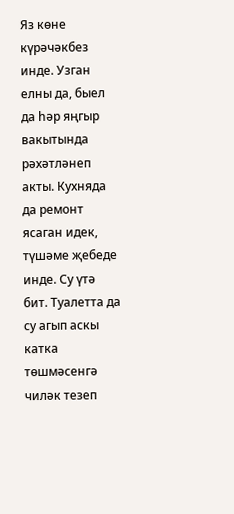Яз көне күрәчәкбез инде. Узган елны да, быел да һәр яңгыр вакытында рәхәтләнеп акты. Кухняда да ремонт ясаган идек, түшәме җебеде инде. Су үтә бит. Туалетта да су агып аскы катка төшмәсенгә чиләк тезеп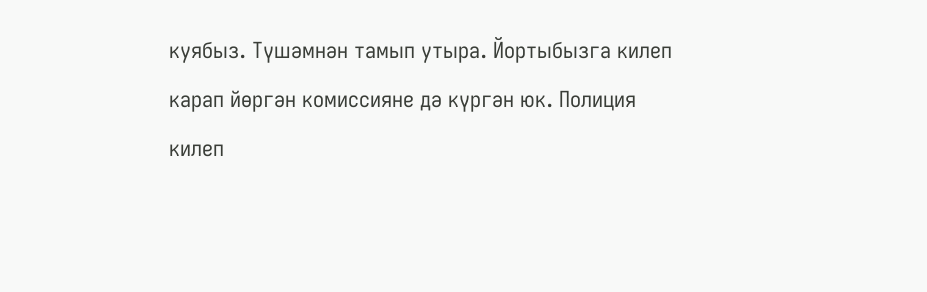куябыз. Түшәмнән тамып утыра. Йортыбызга килеп карап йөргән комиссияне дә күргән юк. Полиция килеп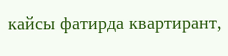кайсы фатирда квартирант,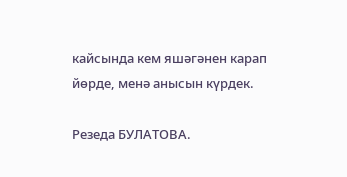кайсында кем яшәгәнен карап йөрде, менә анысын күрдек.

Резеда БУЛАТОВА.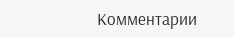Комментарии